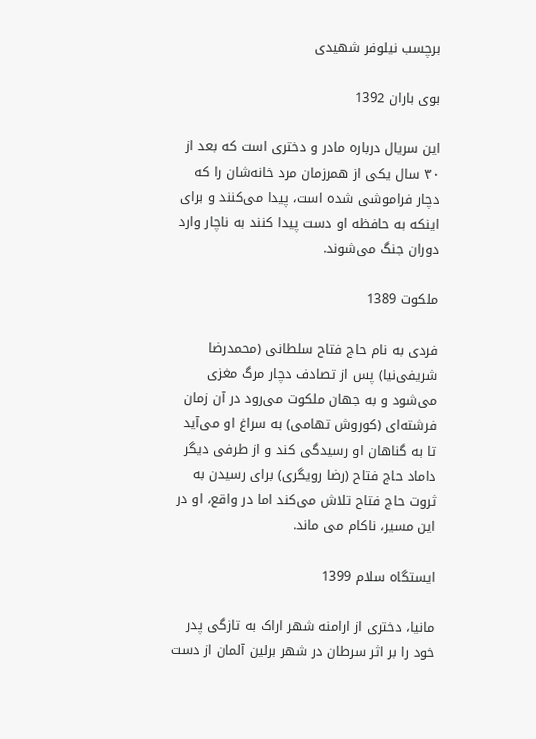برچسب نیلوفر شهیدی

بوی باران 1392

این سریال درباره مادر و دختری است که بعد از ۳۰ سال یکی از همرزمان مرد خانه‌شان را که دچار فراموشی شده است، پیدا می‌کنند و برای اینکه به حافظه او دست پیدا کنند به ناچار وارد دوران جنگ می‌شوند.

ملکوت 1389

فردی به نام حاج فتاح سلطانی (محمدرضا شریفی‌نیا) پس از تصادف دچار مرگ مغزی می‌شود و به جهان ملکوت می‌رود در آن زمان فرشته‌ای (کوروش تهامی) به سراغ او می‌آید تا به گناهان او رسیدگی کند و از طرفی دیگر داماد حاج فتاح (رضا رویگری) برای رسیدن به ثروت حاج فتاح تلاش می‌کند اما در واقع، او در این مسیر، ناکام می ماند.

ایستگاه سلام 1399

مانیا، دختری از ارامنه شهر اراک به تازگی پدر خود را بر اثر سرطان در شهر برلین آلمان از دست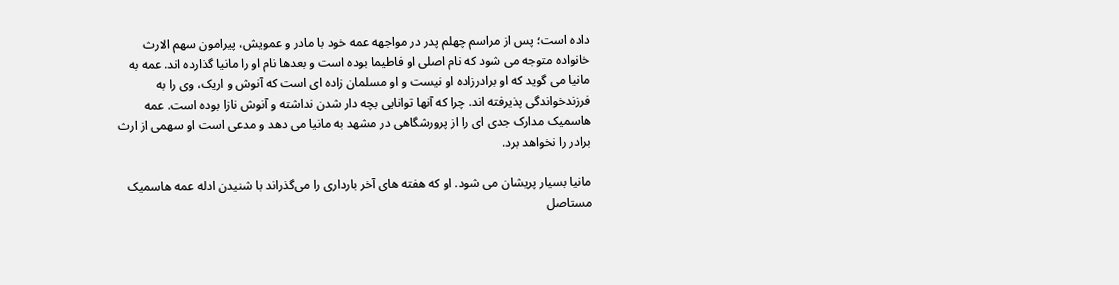داده است؛ پس از مراسم چهلم پدر در مواجهه عمه خود با مادر و عمویش، پیرامون سهم الارث خانواده متوجه می شود که نام اصلی او فاطیما بوده است و بعدها نام او را مانیا گذارده اند. عمه به مانیا می گوید که او برادرزاده او نیست و او مسلمان زاده ای است که آنوش و اریک، وی را به فرزندخواندگی پذیرفته اند. چرا که آنها توانایی بچه دار شدن نداشته و آنوش نازا بوده است. عمه هاسمیک مدارک جدی ای را از پرورشگاهی در مشهد به مانیا می دهد و مدعی است او سهمی از ارث برادر را نخواهد برد.

مانیا بسیار پریشان می شود. او که هفته های آخر بارداری را می‌گذراند با شنیدن ادله عمه هاسمیک مستاصل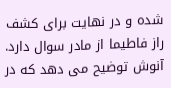شده و در نهایت برای کشف راز فاطیما از مادر سوال دارد. آنوش توضیح می دهد که در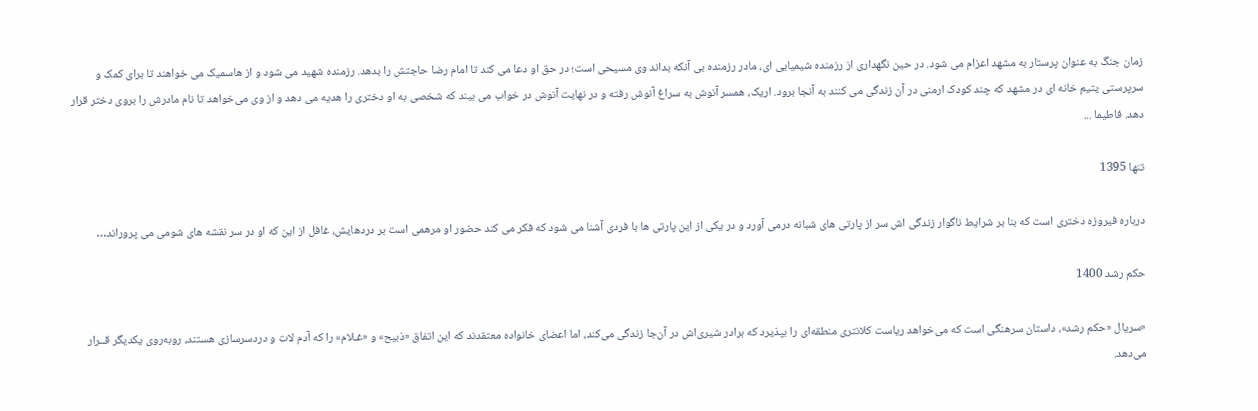زمان جنگ به عنوان پرستار به مشهد اعزام می شود. در حین نگهداری از رزمنده شیمیایی ای، مادر رزمنده بی آنکه بداند وی مسیحی است؛ در حق او دعا می کند تا امام رضا حاجتش را بدهد. رزمنده شهید می شود و از هاسمیک می خواهند تا برای کمک و سرپرستی یتیم خانه ای در مشهد که چند کودک ارمنی در آن زندگی می کنند به آنجا برود. اریک، همسر آنوش به سراغ آنوش رفته و در نهایت آنوش در خواب می بیند که شخصی به او دختری را هدیه می دهد و از وی می‌خواهد تا نام مادرش را بروی دختر قرار دهد. فاطیما ...

تنها 1395

درباره فیروزه دختری است که بنا بر شرایط ناگوار زندگی اش سر از پارتی های شبانه درمی آورد و در یکی از این پارتی ها با فردی آشنا می شود که فکر می کند حضور او مرهمی است بر دردهایش، غافل از این که او در سر نقشه های شومی می پروراند…

حکم رشد 1400

«سریال «حکم رشد»، داستان سرهنگی است که می‌خواهد ریاست کلانتری منطقه‌ای را بپذیرد که برادر شیری‌اش در آن‌جا زندگی می‌کند، اما اعضای خانواده معتقدند که این اتفاق «ذبیح» و «غـلام» را که آدم لات و دردسرسازی هستند، روبه‌روی یکدیگر قــرار می‌دهد.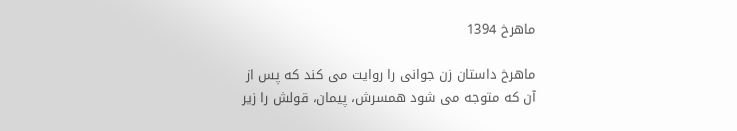ماهرخ 1394

ماهرخ داستان زن جوانی را روایت می کند که پس از آن که متوجه می شود همسرش، پیمان، قولش را زیر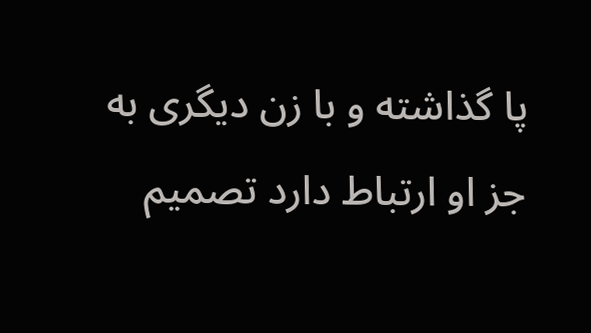پا گذاشته و با زن دیگری به جز او ارتباط دارد تصمیم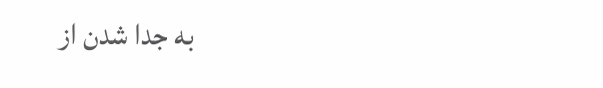به جدا شدن از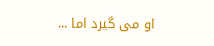او می گیرد اما ...